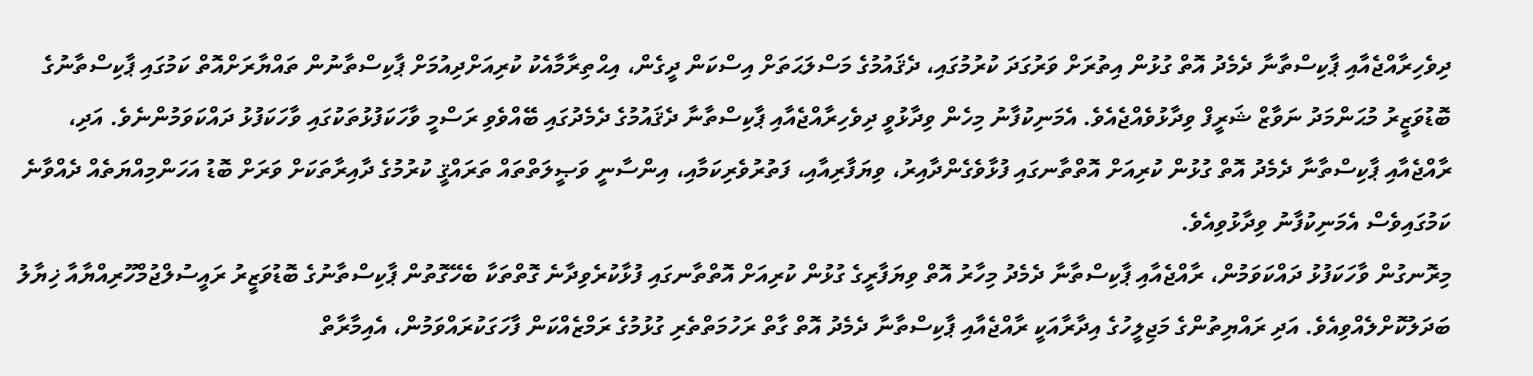ދިވެހިރާއްޖެއާއި ޕާކިސްތާނާ ދެމެދު އޮތް ގުޅުން އިތުރަށް ވަރުގަދަ ކުރުމުގައި، ދެޤައުމުގެ މަސްލަޙަތަށް އިސްކަން ދީގެން، އިޙްތިރާމާއެކު ކުރިއަށްދިއުމަށް ޕާކިސްތާނުން ތައްޔާރަށްއޮތް ކަމުގައި ޕާކިސްތާނުގެ ބޮޑުވަޒީރު މުޙަންމަދު ނަވާޒް ޝަރީފް ވިދާޅުވެއްޖެއެވެ. އެމަނިކުފާނު މިހެން ވިދާޅުވީ ދިވެހިރާއްޖެއާއި ޕާކިސްތާނާ ދެޤައުމުގެ ދެމެދުގައި ބޭއްވެވި ރަސްމީ ވާހަކަފުޅުތަކުގައި ވާހަކަފުޅު ދައްކަވަމުންނެވެ. އަދި، ރާއްޖެއާއި ޕާކިސްތާނާ ދެމެދު އޮތް ގުޅުން ކުރިއަށް އޮތްތާނގައި ފުޅާވެގެންދާއިރު، ވިޔަފާރިއާއި، ފަތުރުވެރިކަމާއި، އިންސާނީ ވަޞީލަތްތައް ތަރައްޤީ ކުރުމުގެ ދާއިރާތަކަށް ވަރަށް ބޮޑު އަހަންމިއްޔަތެއް ދެއްވާނެ ކަމުގައިވެސް އެމަނިކުފާނު ވިދާޅުވިއެވެ.
މިރޮނގުން ވާހަކަފުޅު ދައްކަވަމުން، ރާއްޖެއާއި ޕާކިސްތާނާ ދެމެދު މިހާރު އޮތް ވިޔަފާރީގެ ގުޅުން ކުރިއަށް އޮތްތާނގައި ފުޅާކުރެވިދާނެ ގޮތްތަކާ ބެހޭގޮތުން ޕާކިސްތާނުގެ ބޮޑުވަޒީރު ރައީސުލްޖުމްހޫރިއްޔާއާ ޚިޔާލު ބަދަލުކޮށްލެއްވިއެވެ. އަދި ރައްޔިތުންގެ މަޖިލީހުގެ އިދާރާއަކީ ރާއްޖެއާއި ޕާކިސްތާނާ ދެމެދު އޮތް ގާތް ރަހުމަތްތެރި ގުޅުމުގެ ރަމްޒެއްކަން ފާހަގަކުރައްވަމުން، އެއިމާރާތް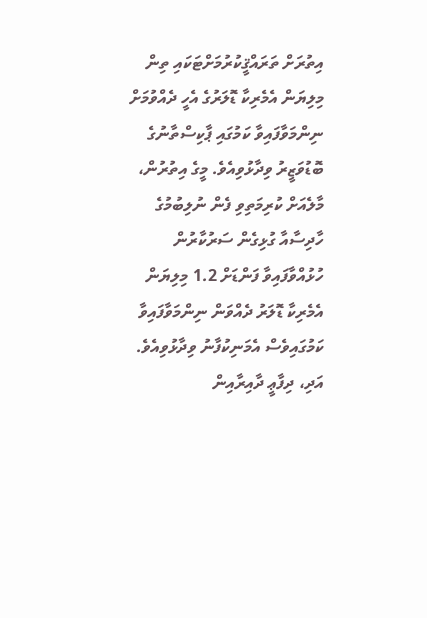އިތުރަށް ތަރައްޤީކުރުމަށްޓަކައި ތިން މިލިޔަން އެމެރިކާ ޑޮލަރުގެ އެހީ ދެއްވުމަށް ނިންމަވާފައިވާ ކަމުގައި ޕާކިސްތާނުގެ ބޮޑުވަޒީރު ވިދާޅުވިއެވެ. މީގެ އިތުރުން، މާލެއަށް ކުރިމަތިވި ފެން ނުލިބުމުގެ ހާދިސާއާ ގުޅިގެން ސަރުކާރުން ހުޅުއްވާފައިވާ ފަންޑަށް 1.2 މިލިޔަން އެމެރިކާ ޑޮލަރު ދެއްވަން ނިންމަވާފައިވާ ކަމުގައިވެސް އެމަނިކުފާނު ވިދާޅުވިއެވެ. އަދި، ދިފާޢީ ދާއިރާއިން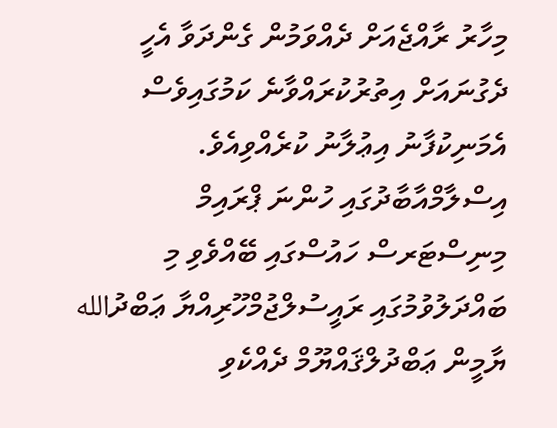މިހާރު ރާއްޖެއަށް ދެއްވަމުން ގެންދަވާ އެހީ ދެގުނައަށް އިތުރުކުރައްވާނެ ކަމުގައިވެސް އެމަނިކުފާނު އިޢުލާނު ކުރެއްވިއެވެ.
އިސްލާމްއާބާދުގައި ހުންނަ ޕްރައިމް މިނިސްޓަރސް ހައުސްގައި ބޭއްވެވި މި ބައްދަލުވުމުގައި ރައީސުލްޖުމްހޫރިއްޔާ ޢަބްދުالله ޔާމީން ޢަބްދުލްޤައްޔޫމް ދެއްކެވި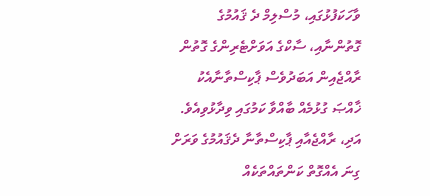ވާހަކަފުޅުގައި، މުސްލިމް ދެ ޤައުމުގެ ގޮތުންނާއި، ސާކްގެ އަވަށްޓެރިންގެ ގޮތުން ރާއްޖެއިން އަބަދުވެސް ޕާކިސްތާނާއެކު ޚާއްޞަ ގުޅުމެއް ބާއްވާ ކަމުގައި ވިދާޅުވިއެވެ. އަދި، ރާއްޖެއާއި ޕާކިސްތާނާ ދެޤައުމުގެ ވަރަށް ގިނަ އެއްގޮތް ކަންތައްތަކެއް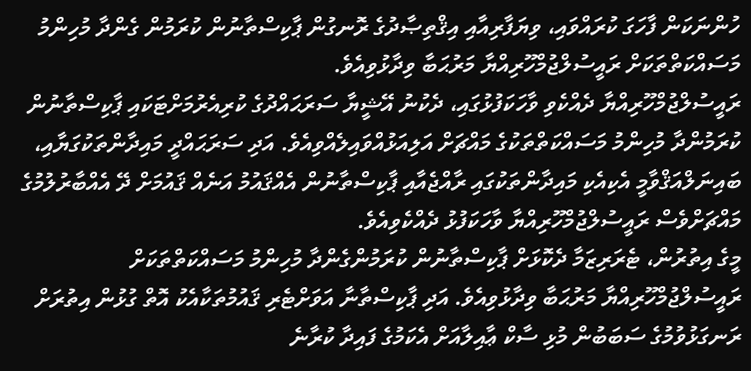ހުންނަކަން ފާހަގަ ކުރައްވައި، ވިޔަފާރިއާއި އިޤްތިޞާދުގެ ރޮނގުން ޕާކިސްތާނުން ކުރަމުން ގެންދާ މުހިންމު މަސައްކަތްތަކަށް ރައީސުލްޖުމްހޫރިއްޔާ މަރުޙަބާ ވިދާޅުވިއެވެ.
ރައީސުލްޖުމްހޫރިއްޔާ ދެއްކެވި ވާހަކަފުޅުގައި، ދެކުނު އޭޝީޔާ ސަރަޙައްދުގެ ކުރިއެރުމަށްޓަކައި ޕާކިސްތާނުން ކުރަމުންދާ މުހިންމު މަސައްކަތްތަކުގެ މައްޗަށް އަލިއަޅުއްވައިލެއްވިއެވެ. އަދި ސަރަޙައްދީ މައިދާންތަކުގަޔާއި، ބައިނަލްއަޤްވާމީ އެކިއެކި މައިދާންތަކުގައި ރާއްޖެއާއި ޕާކިސްތާނުން އެއްޤައުމު އަނެއް ޤައުމަށް ދޭ އެއްބާރުލުމުގެ މައްޗަށްވެސް ރައީސުލްޖުމްހޫރިއްޔާ ވާހަކަފުޅު ދެއްކެވިއެވެ.
މީގެ އިތުރުން، ޓެރަރިޒަމާ ދެކޮޅަށް ޕާކިސްތާނުން ކުރަމުންގެންދާ މުހިންމު މަސައްކަތްތަކަށް ރައީސުލްޖުމްހޫރިއްޔާ މަރުޙަބާ ވިދާޅުވިއެވެ. އަދި ޕާކިސްތާނާ އަވަށްޓެރި ޤައުމުތަކާއެކު އޮތް ގުޅުން އިތުރަށް ރަނގަޅުވުމުގެ ސަބަބުން މުޅި ސާކް ޢާއިލާއަށް އެކަމުގެ ފައިދާ ކުރާނެ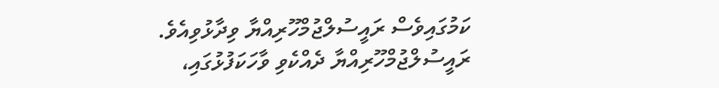ކަމުގައިވެސް ރައީސުލްޖުމްހޫރިއްޔާ ވިދާޅުވިއެވެ.
ރައީސުލްޖުމްހޫރިއްޔާ ދެއްކެވި ވާހަކަފުޅުގައި،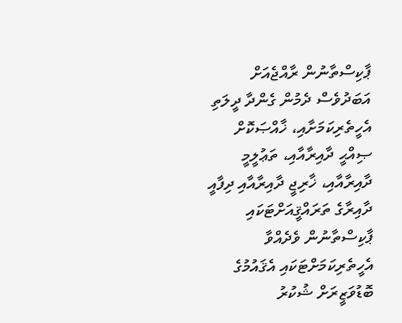ޕާކިސްތާނުން ރާއްޖެއަށް އަބަދުވެސް ދެމުން ގެންދާ ދީލަތި އެހީތެރިކަމަށާއި، ޚާއްޞަކޮށް ޞިއްޙީ ދާއިރާއާއި، ތަޢުލީމީ ދާއިރާއާއި، ޚާރިޖީ ދާއިރާއާއި ދިފާއީ ދާއިރާގެ ތަރައްޤީއަށްޓަކައި ޕާކިސްތާނުން ވެދެއްވާ އެހީތެރިކަމަށްޓަކައި އެޤައުމުގެ ބޮޑުވަޒީރަށް ޝުކުރު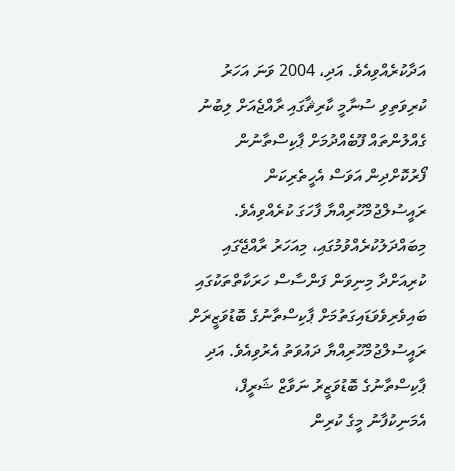އަދާކުރެއްވިއެވެ. އަދި، 2004 ވަނަ އަހަރު ކުރިވަތިވި ސުނާމީ ކާރިޘާގައި ރާއްޖެއަށް ލިބުނު ގެއްލުންތައް ފޫބެއްދުމަށް ޕާކިސްތާނުން ފޯރުކޮށްދިން އަވަސް އެހީތެރިކަން ރައީސުލްޖުމްހޫރިއްޔާ ފާހަގަ ކުރެއްވިއެވެ.
މިބައްދަލުކުރެއްވުމުގައި، މިއަހަރު ރާއްޖޭގައި ކުރިއަށްދާ މިނިވަން ފަންސާސް ހަރަކާތްތަކުގައި ބައިވެރިވެވަޑައިގަތުމަށް ޕާކިސްތާނުގެ ބޮޑުވަޒީރަށް ރައީސުލްޖުމްހޫރިއްޔާ ދައުވަތު އެރުވިއެވެ. އަދި ޕާކިސްތާނުގެ ބޮޑުވަޒީރު ނަވާޒް ޝަރީފް، އެމަނިކުފާނު މީގެ ކުރިން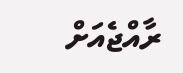ރާއްޖެއަށް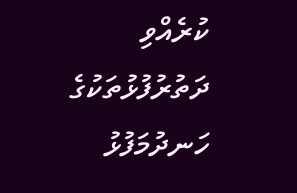ކުރެއްވި ދަތުރުފުޅުތަކުގެ ހަނދުމަފުޅު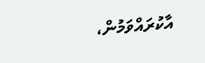އާކުރައްވަމުން،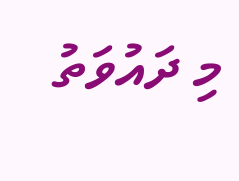މި ދައުވަތު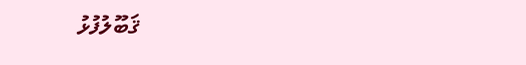ޤަބޫލުފުޅު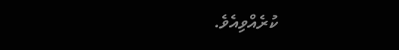ކުރެއްވިއެވެ.